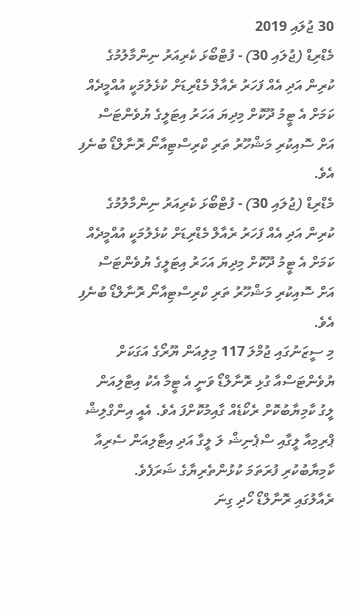30 ޖުލައި 2019
މެޑްރިޑް (ޖުލައި 30) - ފުޓްބޯޅަ ކެރިއަރު ނިންމާލުމުގެ ކުރިން އަދި އެއް ފަހަރު ރެއާލް މެޑްރިޑަށް ކުޅެލުމަކީ އުއްމީދެއް ކަމަށް އެ ޓީމު ދޫކޮށް މިދިޔަ އަހަރު އިޓަލީގެ ޔުވެންޓަސް އަށް ސޮއިކުރި މަޝްހޫރު ތަރި ކްރިސްޓިއާނޯ ރޮނާލްޑޯ ބުނެފި އެވެ.
މެޑްރިޑް (ޖުލައި 30) - ފުޓްބޯޅަ ކެރިއަރު ނިންމާލުމުގެ ކުރިން އަދި އެއް ފަހަރު ރެއާލް މެޑްރިޑަށް ކުޅެލުމަކީ އުއްމީދެއް ކަމަށް އެ ޓީމު ދޫކޮށް މިދިޔަ އަހަރު އިޓަލީގެ ޔުވެންޓަސް އަށް ސޮއިކުރި މަޝްހޫރު ތަރި ކްރިސްޓިއާނޯ ރޮނާލްޑޯ ބުނެފި އެވެ.
މި ސީޒަނުގައި ޖުމްލަ 117 މިލިއަން ޔޫރޯގެ އަގަކަށް ޔުވެންޓަސްއާ ގުޅި ރޮނާލްޑޯ ވަނީ އެ ޓީމާ އެކު އިޓާލިއަން ލީގު ކާމިޔާބުކޮށް ރެކޯޑެއް ގާއިމުކޮށްފަ އެވެ. އެއީ އިންގްލިޝް ޕްރިމިއާ ލީގާއި ސްޕެނިޝް ލަ ލީގާ އަދި އިޓާލިއަން ސެރިއާ ކާމިޔާބުކުރި ފުރަތަމަ ކުޅުންތެރިޔާގެ ޝަރަފެވެ.
ރެއާލުގައި ރޮނާލްޑޯ ހޯދި ގިނަ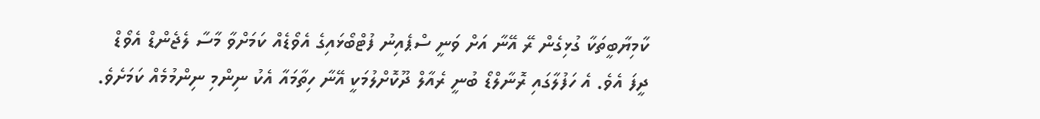ކާމިޔާބީތަކާ ގުޅިގެން ރޭ އޭނާ އަށް ވަނީ ސްޕެއިނު ފުޓްބޯޅައިގެ އެވޯޑެއް ކަމަށްވާ މާސާ ލެޖެންޑް އެވޯޑް ދީފަ އެވެ. އެ ހަފުލާގައި ރޮނާލްޑޯ ބުނީ ރެއާލް ދޫކޮށްލުމަކީ އޭނާ ހިތާމައާ އެކު ނިންމި ނިންމުމެއް ކަމަށެވެ.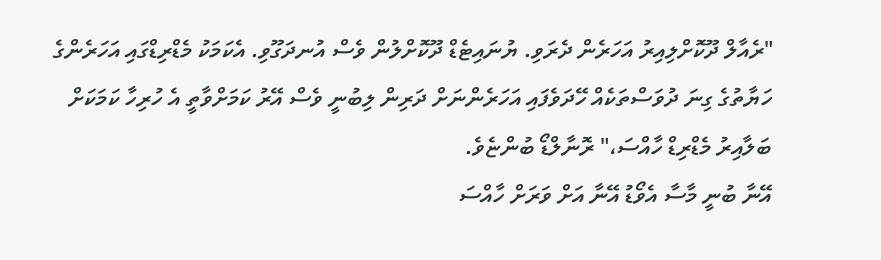"ރެއާލް ދޫކޮށްލިއިރު އަހަރެން ދެރަވި. ޔުނައިޓެޑް ދޫކޮށްލުން ވެސް އުނދަގޫވި. އެކަމަކު މެޑްރިޑްގައި އަހަރެންގެ ހަޔާތުގެ ގިނަ ދުވަސްތަކެއް ހޭދަވެފައި އަހަރެންނަށް ދަރިން ލިބުނީ ވެސް އޭރު ކަމަށްވާތީ އެ ހުރިހާ ކަމަކަށް ބަލާއިރު މެޑްރިޑް ހާއްސަ،" ރޮނާލްޑޯ ބުންޏެވެ.
އޭނާ ބުނީ މާސާ އެވޯޑު އޭނާ އަށް ވަރަށް ހާއްސަ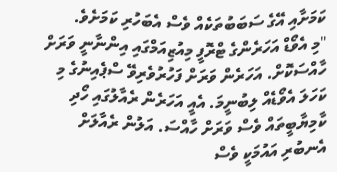ކަމަށާއި އޭގެ ސަބަބުތަކެއް ވެސް އެބަހުރި ކަމަށެވެ.
"މި އެވޯޑް އަހަރެންގެ ޓްރޮފީ މިއުޒިއަމްގައި އިންނާނީ ވަރަށް ހާއްސަކޮށް. އަހަރެން ވަރަށް ފަހުރުވެރިވޭ ސްޕެއިނުގެ މި ކަހަލަ އެވޯޑެއް ލިބުނީމަ. އެއީ އަހަރެން ރެއާލުގައި ހޯދި ކާމިޔާބީތައް ވެސް ވަރަށް ހާއްސަ. އަލުން ރެއާލަށް އެނބުރި އައުމަކީ ވެސް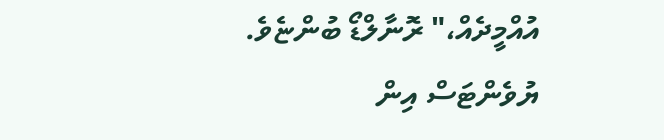އުއްމީދެއް،" ރޮނާލްޑޯ ބުންޏެވެ.
ޔުވެންޓަސް އިން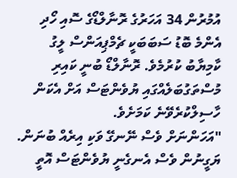އުމުރުން 34 އަހަރުގެ ރޮނާލްޑޯގެ ސޮއި ހޯދި އެންމެ ބޮޑު ސަބަބަކީ ޗެމްޕިއަންސް ލީގު ކާމިޔާބު ކުރުމެވެ. ރޮނާލްޑޯ ބުނީ ކައިރި މުސްތަގުބަލެއްގައި ޔުވެންޓަސް އަށް އެކަން ހާސިލްކުރެވޭނެ ކަމަށެވެ.
"އަހަންނަށް ވެސް ނޭނގޭ ވަކި އިރެއް ބުނަން. ޔަގީނުން ވެސް އެނގެނީ ޔުވެންޓަސް އޮތީ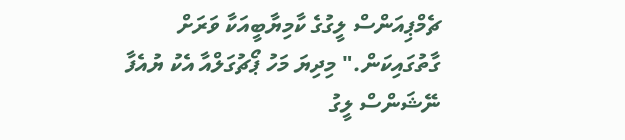ޗެމްޕިއަންސް ލީގުގެ ކާމިޔާބީއަކާ ވަރަށް ގާތުގައިކަން." މިދިޔަ މަހު ޕޯޗުގަލްއާ އެކު ޔުއެފާ ނޭޝަންސް ލީގު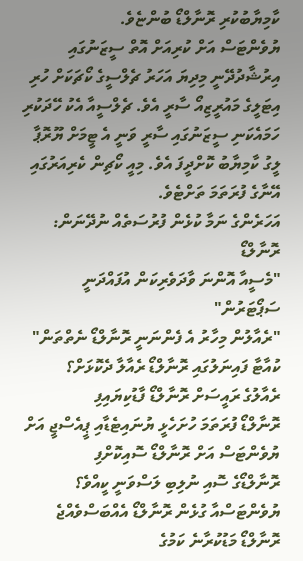ކާމިޔާބުކުރި ރޮނާލްޑޯ ބުންޏެވެ.
ޔުވެންޓަސް އަށް ކުރިއަށް އޮތް ސީޒަނުގައި އިރުޝާދުދޭނީ މިދިޔަ އަހަރު ޗެލްސީގެ ކޯޗަކަށް ހުރި އިޓަލީގެ މައުރީޒިއޯ ސާރީ އެވެ. ޗެލްސީއާ އެކު ހޭދަކުރި ހަމައެކަނި ސީޒަނުގައި ސާރީ ވަނީ އެ ޓީމަށް ޔޫރޮޕާ ލީގު ކާމިޔާބު ކޮށްދީފަ އެވެ. މިއީ ކޯޗިން ކެރިއަރުގައި އޭނާގެ ފުރަތަމަ ތަށްޓެވެ.
އަހަރެންގެ ނަމާ ކުޅެން ފުރުސަތެއް ނުދޭނަން: ރޮނާލްޑޯ
"މެސީއާ އޮންނަ ވާދަވެރިކަން އުފައްދަނީ ސަޕޯޓަރުން"
"ރެއާލުން މިހާރު އެ ފެންނަނީ ރޮނާލްޑޯ ނެތްތަން"
ކުއާޓާ ފައިނަލުގައި ރޮނާލްޑޯ ރެއާލާ ދެކޮޅަށް؟
ރެއާލުގެ ރައީސަށް ރޮނާލްޑޯ ފާޑުކިޔައިފި
ރޮނާލްޑޯ ފުރަތަމަ ހުށަހެޅީ ޔުނައިޓެޑާއި ޕީއެސްޖީ އަށް
ޔުވެންޓަސް އަށް ރޮނާލްޑޯ ސޮއިކޮށްފި
ރޮނާލްޑޯގެ ސޮއި ނުލިބި ލަސްވަނީ ކީއްވެ؟
ޔުވެންޓަސްއާ ގުޅެން ރޮނާލްޑޯ އެއްބަސްވެއްޖެ
ރޮނާލްޑޯ މަޑުކުރާނެ ކަމުގެ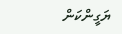ޔަގީންކަން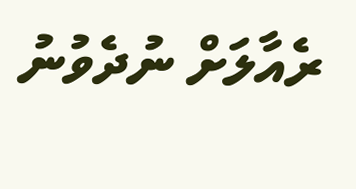ރެއާލަށް ނުދެވުނު